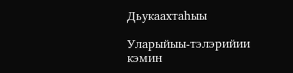Дьукаахтаһыы

Уларыйыы-тэлэрийии кэмин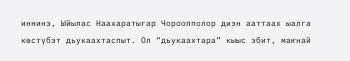иннинэ, Ыйылас Наахаратыгар Чороопполор диэн ааттаах ыалга көстүбэт дьукаахтаспыт. Ол “дьукаахтара” кыыс эбит, маҥнай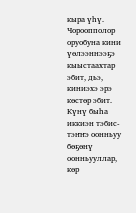кыра үһү. Чороопполор оруобуна кини үөлээннээҕэ кыыстаахтар эбит, дьэ, киниэхэ эрэ көстөр эбит. Күнү быһа иккиэн тэбис-тэҥҥэ оонньуу бөҕөнү оонньууллар, көр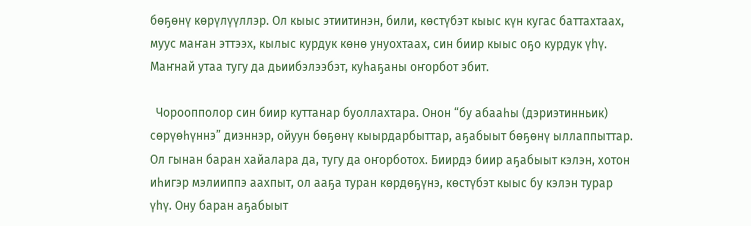бөҕөнү көрүлүүллэр. Ол кыыс этиитинэн, били, көстүбэт кыыс күн кугас баттахтаах, муус маҥан эттээх, кылыс курдук көнө унуохтаах, син биир кыыс оҕо курдук үhү. Маҥнай утаа тугу да дьиибэлээбэт, куһаҕаны оҥорбот эбит.

  Чороопполор син биир куттанар буоллахтара. Онон “бу абааһы (дэриэтинньик) сөрүөһүннэ” диэннэр, ойуун бөҕөнү кыырдарбыттар, аҕабыыт бөҕөнү ыллаппыттар. Ол гынан баран хайалара да, тугу да оҥорботох. Биирдэ биир аҕабыыт кэлэн, хотон иһигэр мэлииппэ аахпыт, ол ааҕа туран көрдөҕүнэ, көстүбэт кыыс бу кэлэн турар үhү. Ону баран аҕабыыт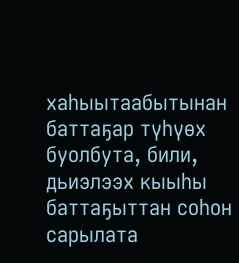хаһыытаабытынан баттаҕар түһүөх буолбута, били, дьиэлээх кыыһы баттаҕыттан соһон сарылата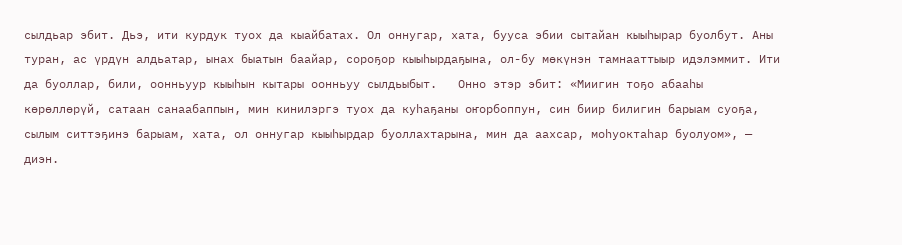сылдьар эбит. Дьэ, ити курдук туох да кыайбатах. Ол оннугар, хата, бууса эбии сытайан кыыһырар буолбут. Аны туран, ас үрдүн алдьатар, ынах быатын баайар, сороҕор кыыһырдаҕына, ол-бу мөкүнэн тамнааттыыр идэлэммит. Ити да буоллар, били, оонньуур кыыһын кытары оонньуу сылдьыбыт.   Онно этэр эбит: «Миигин тоҕо абааһы көрөллөрүй, сатаан санаабаппын, мин кинилэргэ туох да куһаҕаны оҥорбоппун, син биир билигин барыам суоҕа, сылым ситтэҕинэ барыам, хата, ол оннугар кыыһырдар буоллахтарына, мин да аахсар, моһуоктаһар буолуом», — диэн.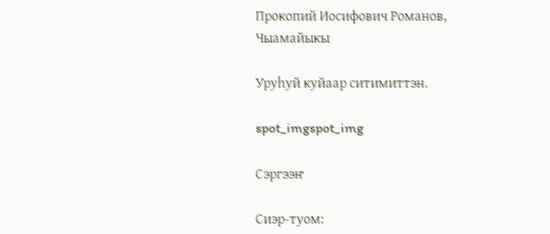Прокопий Иосифович Романов, Чыамайыкы

Уруһуй куйаар ситимиттэн.

spot_imgspot_img

Сэргээҥ

Сиэр-туом: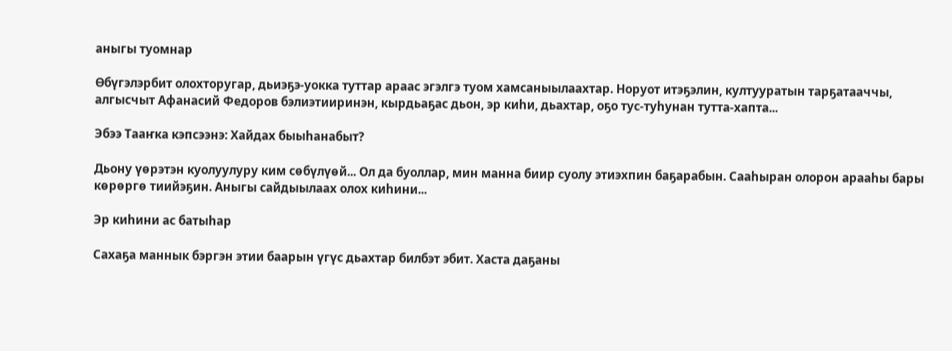аныгы туомнар

Өбүгэлэрбит олохторугар, дьиэҕэ-уокка туттар араас эгэлгэ туом хамсаныылаахтар. Норуот итэҕэлин, култууратын тарҕатааччы, алгысчыт Афанасий Федоров бэлиэтииринэн, кырдьаҕас дьон, эр киһи, дьахтар, оҕо тус-туһунан тутта-хапта...

Эбээ Тааҥка кэпсээнэ: Хайдах быыһанабыт?

Дьону үөрэтэн куолуулуру ким сөбүлүөй... Ол да буоллар, мин манна биир суолу этиэхпин баҕарабын. Сааһыран олорон арааһы бары көрөргө тиийэҕин. Аныгы сайдыылаах олох киһини...

Эр киһини ас батыһар

Сахаҕа маннык бэргэн этии баарын үгүс дьахтар билбэт эбит. Хаста даҕаны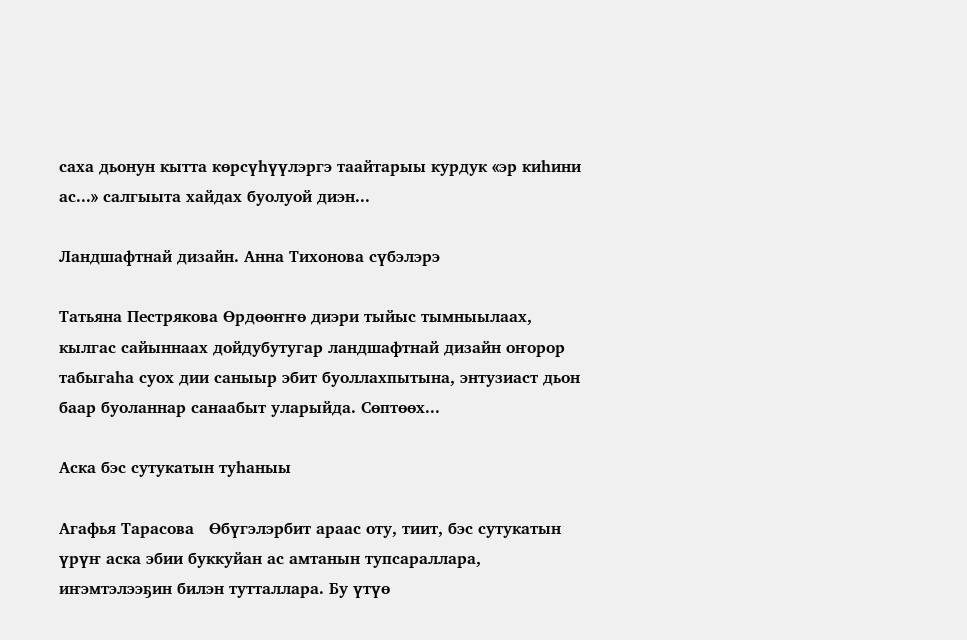саха дьонун кытта көрсүһүүлэргэ таайтарыы курдук «эр киһини ас...» салгыыта хайдах буолуой диэн...

Ландшафтнай дизайн. Анна Тихонова сүбэлэрэ

Татьяна Пестрякова Өрдөөҥҥө диэри тыйыс тымныылаах, кылгас сайыннаах дойдубутугар ландшафтнай дизайн оҥорор табыгаһа суох дии саныыр эбит буоллахпытына, энтузиаст дьон баар буоланнар санаабыт уларыйда. Сөптөөх...

Аска бэс сутукатын туһаныы

Агафья Тарасова   Өбүгэлэрбит араас оту, тиит, бэс сутукатын үрүҥ аска эбии буккуйан ас амтанын тупсараллара, иҥэмтэлээҕин билэн тутталлара. Бу үтүө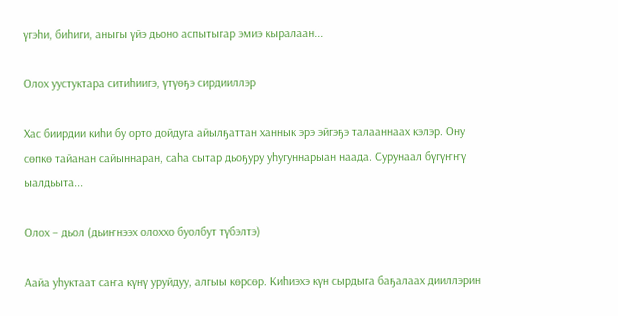үгэһи, биһиги, аныгы үйэ дьоно аспытыгар эмиэ кыралаан...

Олох уустуктара ситиһиигэ, үтүөҕэ сирдииллэр

Хас биирдии киһи бу орто дойдуга айылҕаттан ханнык эрэ эйгэҕэ талааннаах кэлэр. Ону сөпкө тайанан сайыннаран, саһа сытар дьоҕуру уһугуннарыан наада. Сурунаал бүгүҥҥү ыалдьыта...

Олох – дьол (дьиҥнээх олоххо буолбут түбэлтэ)

Аайа уһуктаат саҥа күнү уруйдуу, алгыы көрсөр. Киһиэхэ күн сырдыга баҕалаах дииллэрин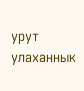урут улаханнык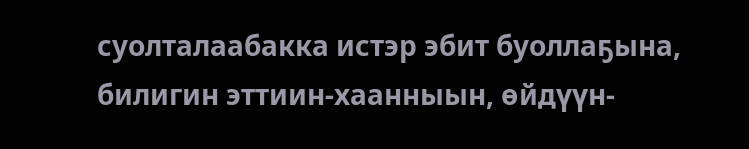суолталаабакка истэр эбит буоллаҕына, билигин эттиин-хаанныын, өйдүүн-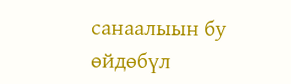санаалыын бу өйдөбүл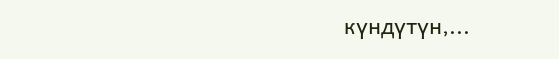күндүтүн,...